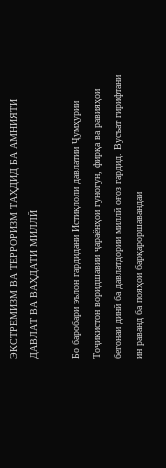ЭКСТРЕМИЗМ ВА ТЕРРОРИЗМ ТАҲДИД БА АМНИЯТИ ДАВЛАТ ВА ВАҲДАТИ МИЛЛӢ

Бо баробари эълон гардидани Истиқлоли давлатии Ҷумҳурии Тоҷикистон воридшавии ҷараёнҳои гуногун, фирқа ва равияҳои бегонаи динӣ ба давлатдории миллӣ оғоз гардид. Вусъат гирифтани ин раванд ба пояҳои барқароршавандаи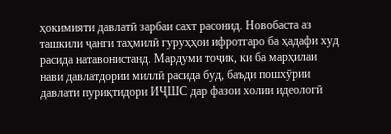ҳокимияти давлатӣ зарбаи сахт расонид. Новобаста аз ташкили ҷанги таҳмилӣ гуруҳҳои ифротгаро ба ҳадафи худ расида натавонистанд. Мардуми тоҷик, ки ба марҳилаи нави давлатдории миллӣ расида буд, баъди пошхӯрии давлати пуриқтидори ИҶШС дар фазои холии идеологӣ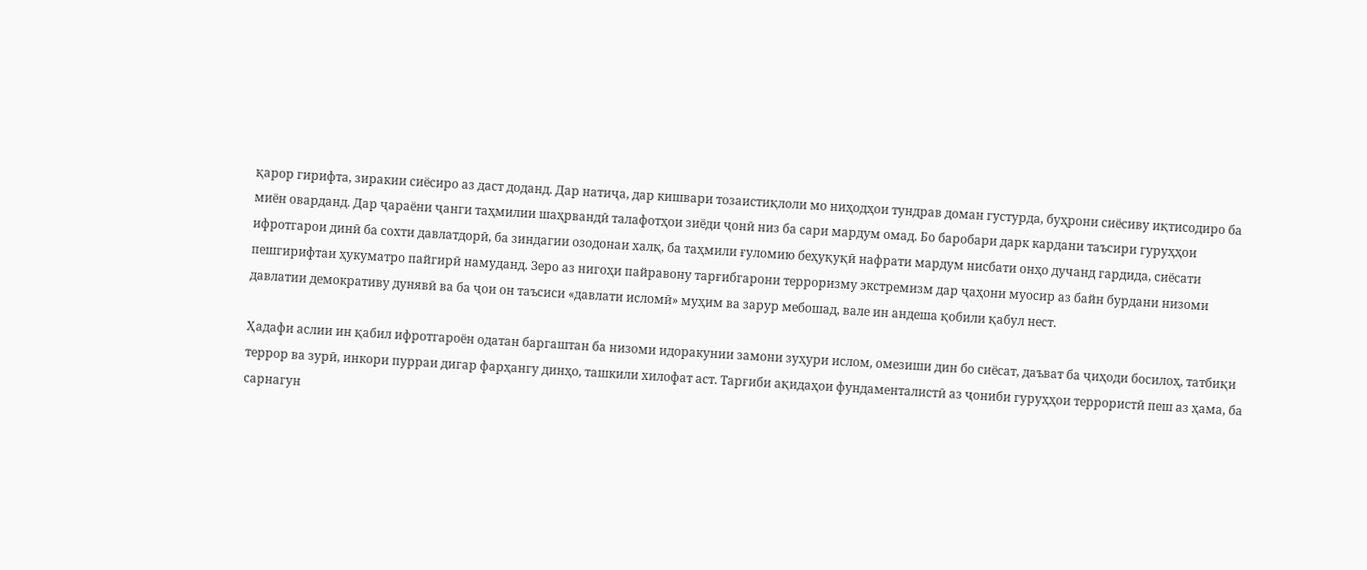қарор гирифта, зиракии сиёсиро аз даст доданд. Дар натиҷа, дар кишвари тозаистиқлоли мо ниҳодҳои тундрав доман густурда, буҳрони сиёсиву иқтисодиро ба миён оварданд. Дар ҷараёни ҷанги таҳмилии шаҳрвандӣ талафотҳои зиёди ҷонӣ низ ба сари мардум омад. Бо баробари дарк кардани таъсири гуруҳҳои ифротгарои динӣ ба сохти давлатдорӣ, ба зиндагии озодонаи халқ, ба таҳмили ғуломию беҳуқуқӣ нафрати мардум нисбати онҳо дучанд гардида, сиёсати пешгирифтаи ҳукуматро пайгирӣ намуданд. Зеро аз нигоҳи пайравону тарғибгарони терроризму экстремизм дар ҷаҳони муосир аз байн бурдани низоми давлатии демокративу дунявӣ ва ба ҷои он таъсиси «давлати исломӣ» муҳим ва зарур мебошад, вале ин андеша қобили қабул нест.

Ҳадафи аслии ин қабил ифротгароён одатан баргаштан ба низоми идоракунии замони зуҳури ислом, омезиши дин бо сиёсат, даъват ба ҷиҳоди босилоҳ, татбиқи террор ва зурӣ, инкори пурраи дигар фарҳангу динҳо, ташкили хилофат аст. Тарғиби ақидаҳои фундаменталистӣ аз ҷониби гуруҳҳои террористӣ пеш аз ҳама, ба сарнагун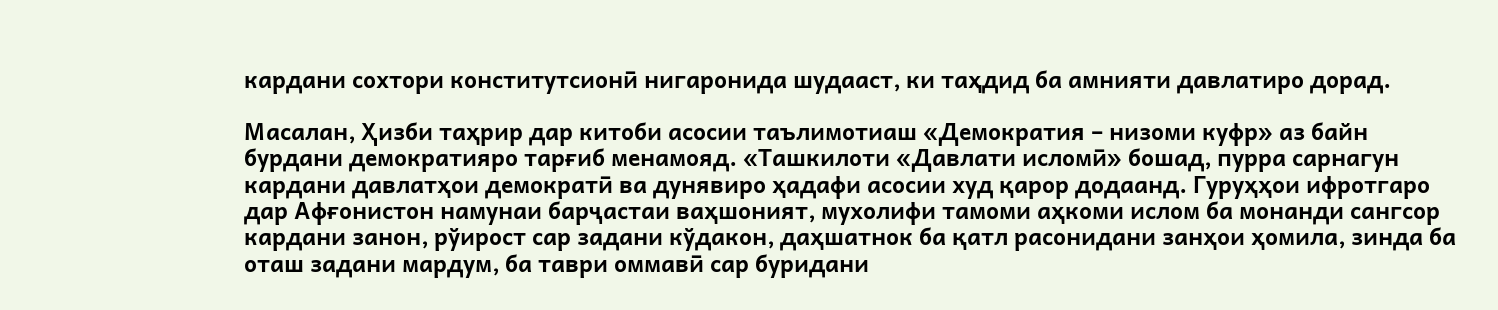кардани сохтори конститутсионӣ нигаронида шудааст, ки таҳдид ба амнияти давлатиро дорад.

Масалан, Ҳизби таҳрир дар китоби асосии таълимотиаш «Демократия – низоми куфр» аз байн бурдани демократияро тарғиб менамояд. «Ташкилоти «Давлати исломӣ» бошад, пурра сарнагун кардани давлатҳои демократӣ ва дунявиро ҳадафи асосии худ қарор додаанд. Гуруҳҳои ифротгаро дар Афғонистон намунаи барҷастаи ваҳшоният, мухолифи тамоми аҳкоми ислом ба монанди сангсор кардани занон, рўирост сар задани кўдакон, даҳшатнок ба қатл расонидани занҳои ҳомила, зинда ба оташ задани мардум, ба таври оммавӣ сар буридани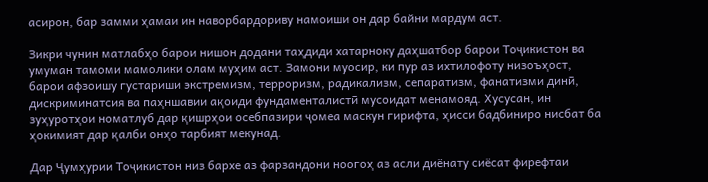асирон, бар замми ҳамаи ин наворбардориву намоиши он дар байни мардум аст.

Зикри чунин матлабҳо барои нишон додани таҳдиди хатарноку даҳшатбор барои Тоҷикистон ва умуман тамоми мамолики олам муҳим аст. Замони муосир, ки пур аз ихтилофоту низоъҳост, барои афзоишу густариши экстремизм, терроризм, радикализм, сепаратизм, фанатизми динӣ, дискриминатсия ва паҳншавии ақоиди фундаменталистӣ мусоидат менамояд. Хусусан, ин зуҳуротҳои номатлуб дар қишрҳои осебпазири ҷомеа маскун гирифта, ҳисси бадбиниро нисбат ба ҳокимият дар қалби онҳо тарбият мекунад.

Дар Ҷумҳурии Тоҷикистон низ бархе аз фарзандони ноогоҳ аз асли диёнату сиёсат фирефтаи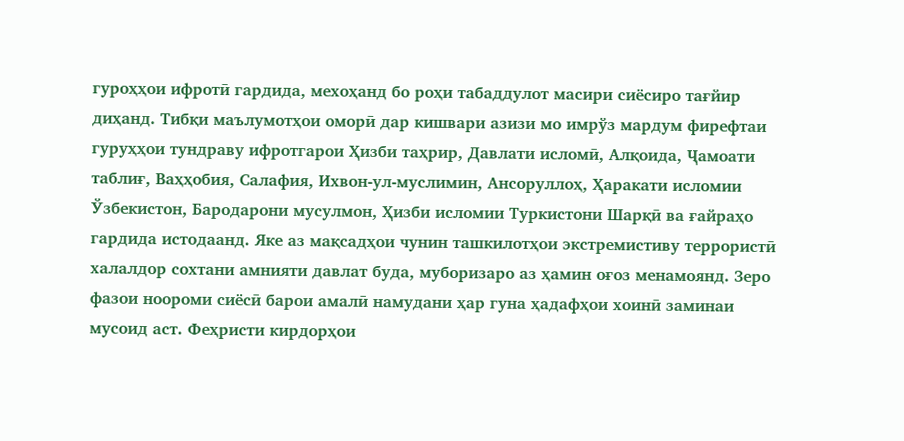гуроҳҳои ифротӣ гардида, мехоҳанд бо роҳи табаддулот масири сиёсиро тағйир диҳанд. Тибқи маълумотҳои оморӣ дар кишвари азизи мо имрўз мардум фирефтаи гуруҳҳои тундраву ифротгарои Ҳизби таҳрир, Давлати исломӣ, Алқоида, Ҷамоати таблиғ, Ваҳҳобия, Салафия, Ихвон-ул-муслимин, Ансоруллоҳ, Ҳаракати исломии Ўзбекистон, Бародарони мусулмон, Ҳизби исломии Туркистони Шарқӣ ва ғайраҳо гардида истодаанд. Яке аз мақсадҳои чунин ташкилотҳои экстремистиву террористӣ халалдор сохтани амнияти давлат буда, муборизаро аз ҳамин оғоз менамоянд. Зеро фазои ноороми сиёсӣ барои амалӣ намудани ҳар гуна ҳадафҳои хоинӣ заминаи мусоид аст. Феҳристи кирдорҳои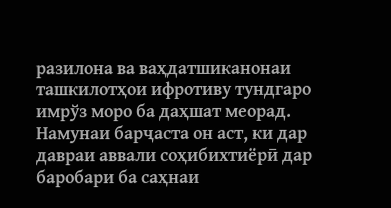разилона ва ваҳдатшиканонаи ташкилотҳои ифротиву тундгаро имрўз моро ба даҳшат меорад. Намунаи барҷаста он аст, ки дар давраи аввали соҳибихтиёрӣ дар баробари ба саҳнаи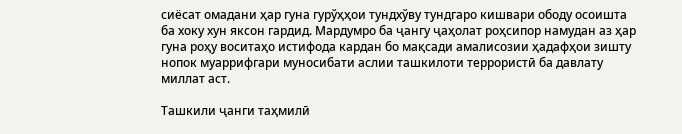сиёсат омадани ҳар гуна гурўҳҳои тундхўву тундгаро кишвари ободу осоишта ба хоку хун яксон гардид. Мардумро ба ҷангу ҷаҳолат роҳсипор намудан аз ҳар гуна роҳу воситаҳо истифода кардан бо мақсади амалисозии ҳадафҳои зишту нопок муаррифгари муносибати аслии ташкилоти террористӣ ба давлату миллат аст.

Ташкили ҷанги таҳмилӣ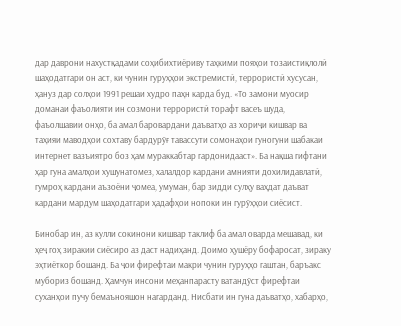дар даврони нахустқадами соҳибихтиёриву таҳкими пояҳои тозаистиқлолӣ шаҳодатгари он аст, ки чунин гуруҳҳои экстремистӣ, террористӣ хусусан, ҳануз дар солҳои 1991 решаи худро паҳн карда буд. «То замони муосир доманаи фаъолияти ин созмони террористӣ торафт васеъ шуда, фаъолшавии онҳо, ба амал баровардани даъватҳо аз хориҷи кишвар ва таҳияи маводҳои сохтаву бардурўғ тавассути сомонаҳои гуногуни шабакаи интернет вазъиятро боз ҳам мураккабтар гардонидааст». Ба нақша гифтани ҳар гуна амалҳои хушунатомез, халалдор кардани амнияти дохилидавлатӣ, гумроҳ кардани аъзоёни ҷомеа, умуман, бар зидди сулҳу ваҳдат даъват кардани мардум шаҳодатгари ҳадафҳои нопоки ин гурўҳҳои сиёсист.

Бинобар ин, аз кулли сокинони кишвар таклиф ба амал оварда мешавад, ки ҳеҷ гоҳ зиракии сиёсиро аз даст надиҳанд. Доимо ҳушёру бофаросат, зираку эҳтиёткор бошанд. Ба ҷои фирефтаи макри чунин гуруҳҳо гаштан, баръакс мубориз бошанд. Ҳамчун инсони меҳанпарасту ватандўст фирефтаи суханҳои пучу бемаънояшон нагарданд. Нисбати ин гуна даъватҳо, хабарҳо,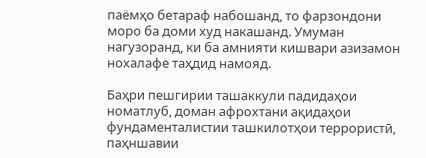паёмҳо бетараф набошанд, то фарзондони моро ба доми худ накашанд. Умуман нагузоранд, ки ба амнияти кишвари азизамон нохалафе таҳдид намояд.

Баҳри пешгирии ташаккули падидаҳои номатлуб, доман афрохтани ақидаҳои фундаменталистии ташкилотҳои террористӣ, паҳншавии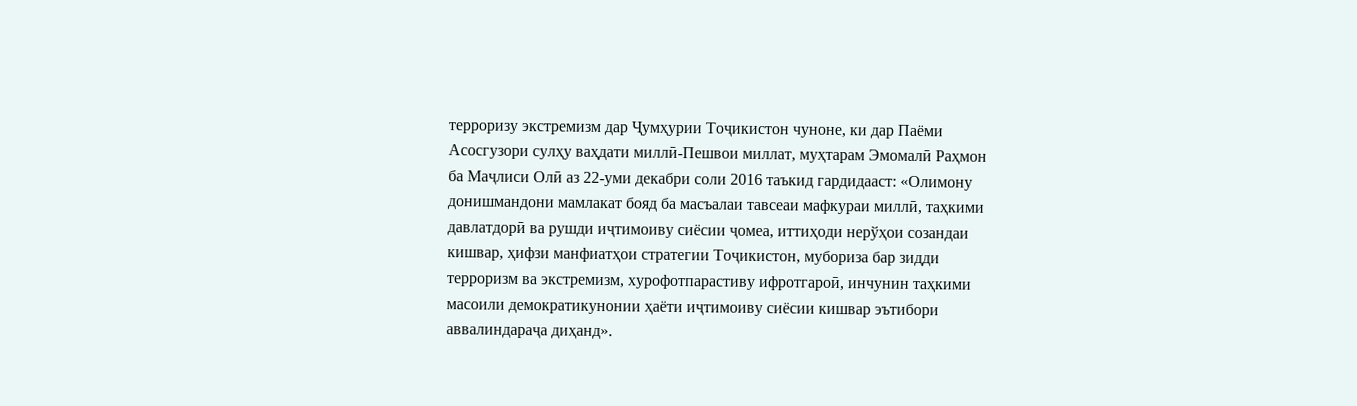терроризу экстремизм дар Ҷумҳурии Тоҷикистон чуноне, ки дар Паёми Асосгузори сулҳу ваҳдати миллӣ-Пешвои миллат, муҳтарам Эмомалӣ Раҳмон ба Маҷлиси Олӣ аз 22-уми декабри соли 2016 таъкид гардидааст: «Олимону донишмандони мамлакат бояд ба масъалаи тавсеаи мафкураи миллӣ, таҳкими давлатдорӣ ва рушди иҷтимоиву сиёсии ҷомеа, иттиҳоди нерўҳои созандаи кишвар, ҳифзи манфиатҳои стратегии Тоҷикистон, мубориза бар зидди терроризм ва экстремизм, хурофотпарастиву ифротгароӣ, инчунин таҳкими масоили демократикунонии ҳаёти иҷтимоиву сиёсии кишвар эътибори аввалиндараҷа диҳанд».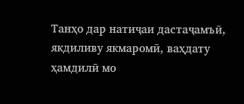Танҳо дар натиҷаи дастаҷамъӣ, якдиливу якмаромӣ, ваҳдату ҳамдилӣ мо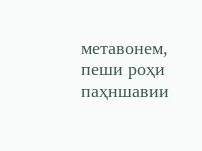метавонем, пеши роҳи паҳншавии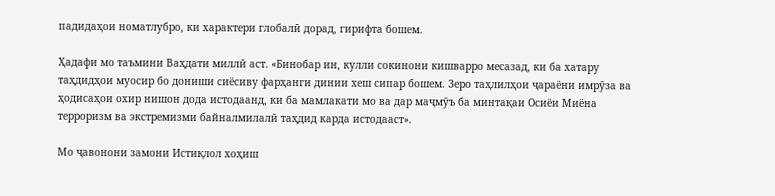падидаҳои номатлубро, ки характери глобалӣ дорад, гирифта бошем.

Ҳадафи мо таъмини Ваҳдати миллӣ аст. «Бинобар ин, кулли сокинони кишварро месазад, ки ба хатару таҳдидҳои муосир бо дониши сиёсиву фарҳанги динии хеш сипар бошем. Зеро таҳлилҳои ҷараёни имрӯза ва ҳодисаҳои охир нишон дода истодаанд, ки ба мамлакати мо ва дар маҷмӯъ ба минтақаи Осиёи Миёна терроризм ва экстремизми байналмилалӣ таҳдид карда истодааст».

Мо ҷавонони замони Истиқлол хоҳиш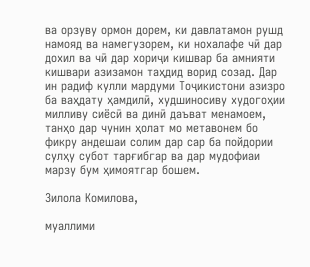ва орзуву ормон дорем, ки давлатамон рушд намояд ва намегузорем, ки нохалафе чӣ дар дохил ва чӣ дар хориҷи кишвар ба амнияти кишвари азизамон таҳдид ворид созад. Дар ин радиф кулли мардуми Тоҷикистони азизро ба ваҳдату ҳамдилӣ, худшиносиву худогоҳии милливу сиёсӣ ва динӣ даъват менамоем, танҳо дар чунин ҳолат мо метавонем бо фикру андешаи солим дар сар ба пойдории сулҳу субот тарғибгар ва дар мудофиаи марзу бум ҳимоятгар бошем.

Зилола Комилова,

муаллими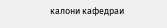калони кафедраи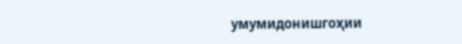умумидонишгоҳии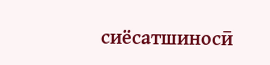сиёсатшиносӣ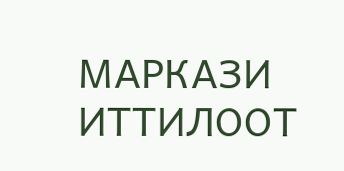МАРКАЗИ ИТТИЛООТ